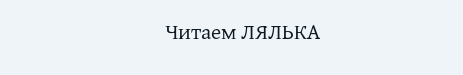Читаем ЛЯЛЬКА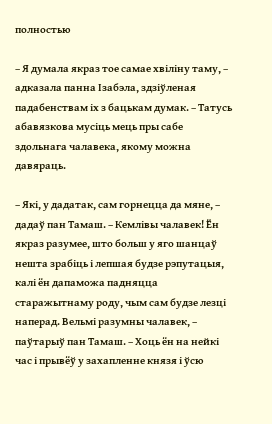полностью

– Я думала якраз тое самае хвіліну таму, – адказала панна Ізабэла, здзіўленая падабенствам іх з бацькам думак. – Татусь абавязкова мусіць мець пры сабе здольнага чалавека, якому можна давяраць.

– Які, у дадатак, сам горнецца да мяне, – дадаў пан Тамаш. – Кемлівы чалавек! Ён якраз разумее, што больш у яго шанцаў нешта зрабіць і лепшая будзе рэпутацыя, калі ён дапаможа падняцца старажытнаму роду, чым сам будзе лезці наперад. Вельмі разумны чалавек, – паўтарыў пан Тамаш. – Хоць ён на нейкі час і прывёў у захапленне князя і ўсю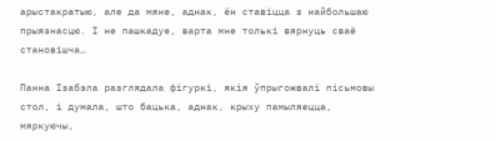арыстакратыю, але да мяне, аднак, ён ставіцца з найбольшаю прыязнасцю. І не пашкадуе, варта мне толькі вярнуць сваё становішча…

Панна Ізабэла разглядала фігуркі, якія ўпрыгожвалі пісьмовы стол, і думала, што бацька, аднак, крыху памыляецца, мяркуючы,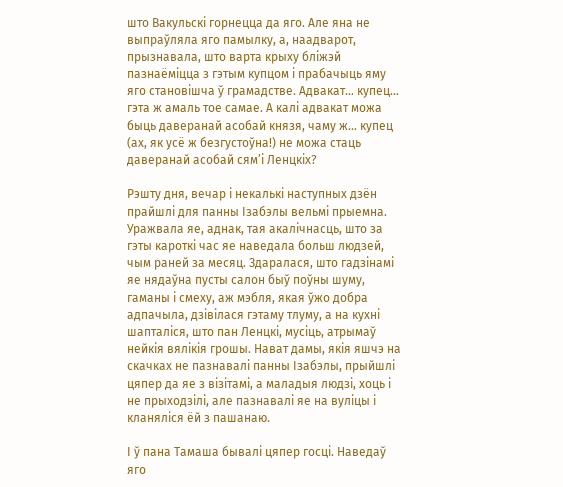што Вакульскі горнецца да яго. Але яна не выпраўляла яго памылку, а, наадварот, прызнавала, што варта крыху бліжэй пазнаёміцца з гэтым купцом і прабачыць яму яго становішча ў грамадстве. Адвакат… купец… гэта ж амаль тое самае. А калі адвакат можа быць даверанай асобай князя, чаму ж… купец (ах, як усё ж безгустоўна!) не можа стаць даверанай асобай сям’і Ленцкіх?

Рэшту дня, вечар і некалькі наступных дзён прайшлі для панны Ізабэлы вельмі прыемна. Уражвала яе, аднак, тая акалічнасць, што за гэты кароткі час яе наведала больш людзей, чым раней за месяц. Здаралася, што гадзінамі яе нядаўна пусты салон быў поўны шуму, гаманы і смеху, аж мэбля, якая ўжо добра адпачыла, дзівілася гэтаму тлуму, а на кухні шапталіся, што пан Ленцкі, мусіць, атрымаў нейкія вялікія грошы. Нават дамы, якія яшчэ на скачках не пазнавалі панны Ізабэлы, прыйшлі цяпер да яе з візітамі, а маладыя людзі, хоць і не прыходзілі, але пазнавалі яе на вуліцы і кланяліся ёй з пашанаю.

І ў пана Тамаша бывалі цяпер госці. Наведаў яго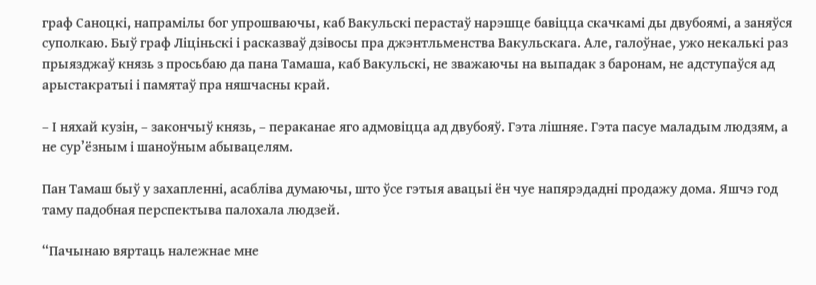граф Саноцкі, напрамілы бог упрошваючы, каб Вакульскі перастаў нарэшце бавіцца скачкамі ды двубоямі, а заняўся суполкаю. Быў граф Ліціньскі і расказваў дзівосы пра джэнтльменства Вакульскага. Але, галоўнае, ужо некалькі раз прыязджаў князь з просьбаю да пана Тамаша, каб Вакульскі, не зважаючы на выпадак з баронам, не адступаўся ад арыстакратыі і памятаў пра няшчасны край.

– І няхай кузін, – закончыў князь, – пераканае яго адмовіцца ад двубояў. Гэта лішняе. Гэта пасуе маладым людзям, а не сур’ёзным і шаноўным абывацелям.

Пан Тамаш быў у захапленні, асабліва думаючы, што ўсе гэтыя авацыі ён чуе напярэдадні продажу дома. Яшчэ год таму падобная перспектыва палохала людзей.

“Пачынаю вяртаць належнае мне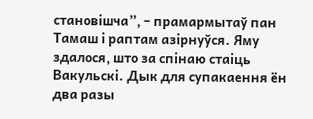становішча”, – прамармытаў пан Тамаш і раптам азірнуўся. Яму здалося, што за спінаю стаіць Вакульскі. Дык для супакаення ён два разы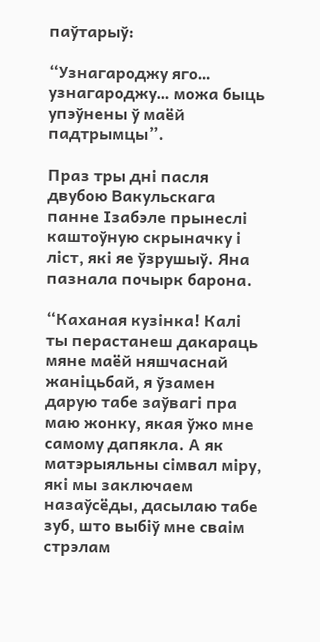паўтарыў:

“Узнагароджу яго… узнагароджу… можа быць упэўнены ў маёй падтрымцы”.

Праз тры дні пасля двубою Вакульскага панне Ізабэле прынеслі каштоўную скрыначку і ліст, які яе ўзрушыў. Яна пазнала почырк барона.

“Каханая кузінка! Калі ты перастанеш дакараць мяне маёй няшчаснай жаніцьбай, я ўзамен дарую табе заўвагі пра маю жонку, якая ўжо мне самому дапякла. А як матэрыяльны сімвал міру, які мы заключаем назаўсёды, дасылаю табе зуб, што выбіў мне сваім стрэлам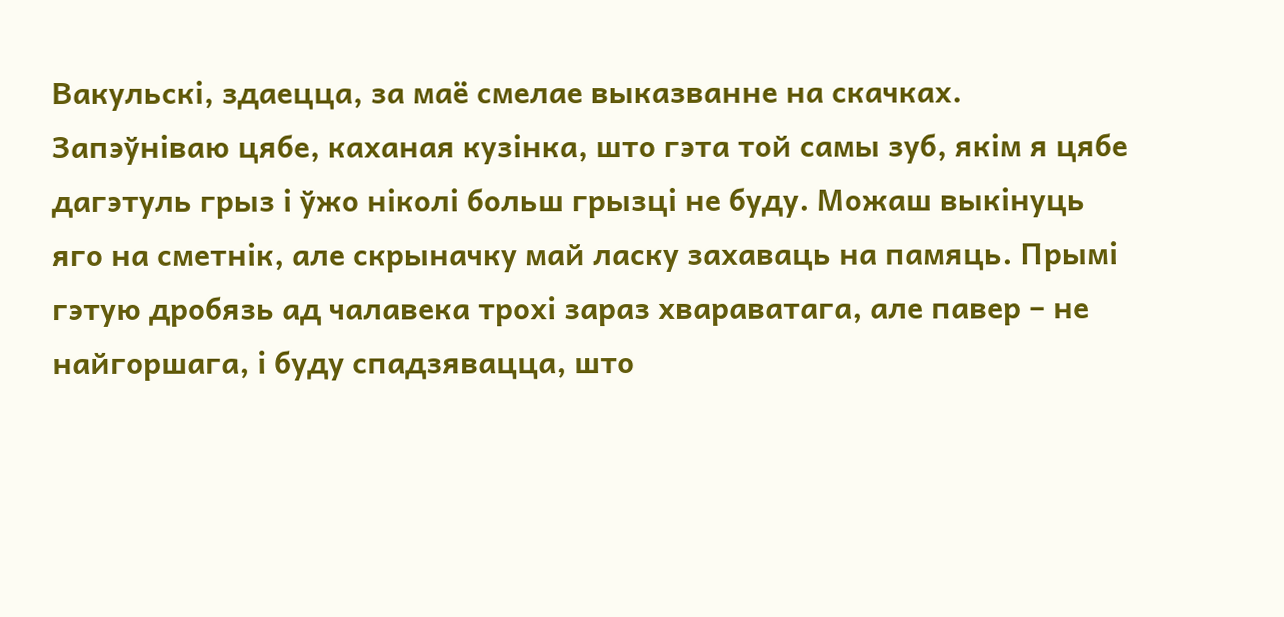Вакульскі, здаецца, за маё смелае выказванне на скачках. Запэўніваю цябе, каханая кузінка, што гэта той самы зуб, якім я цябе дагэтуль грыз і ўжо ніколі больш грызці не буду. Можаш выкінуць яго на сметнік, але скрыначку май ласку захаваць на памяць. Прымі гэтую дробязь ад чалавека трохі зараз хвараватага, але павер – не найгоршага, і буду спадзявацца, што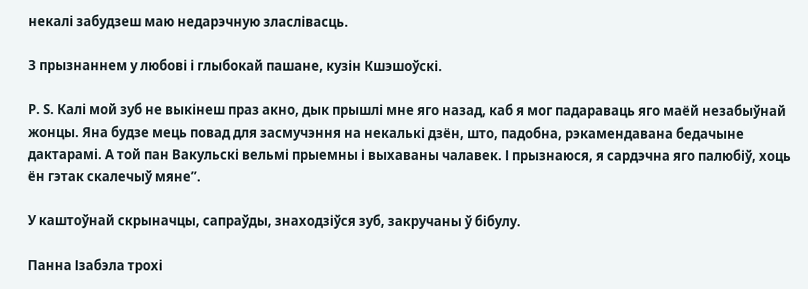некалі забудзеш маю недарэчную зласлівасць.

З прызнаннем у любові і глыбокай пашане, кузін Кшэшоўскі.

Р. S. Калі мой зуб не выкінеш праз акно, дык прышлі мне яго назад, каб я мог падараваць яго маёй незабыўнай жонцы. Яна будзе мець повад для засмучэння на некалькі дзён, што, падобна, рэкамендавана бедачыне дактарамі. А той пан Вакульскі вельмі прыемны і выхаваны чалавек. І прызнаюся, я сардэчна яго палюбіў, хоць ён гэтак скалечыў мяне”.

У каштоўнай скрыначцы, сапраўды, знаходзіўся зуб, закручаны ў бібулу.

Панна Ізабэла трохі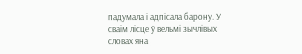падумала і адпісала барону. У сваім лісце ў вельмі зычлівых словах яна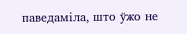паведаміла, што ўжо не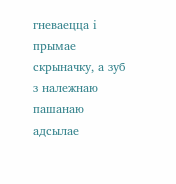гневаецца і прымае скрыначку, а зуб з належнаю пашанаю адсылае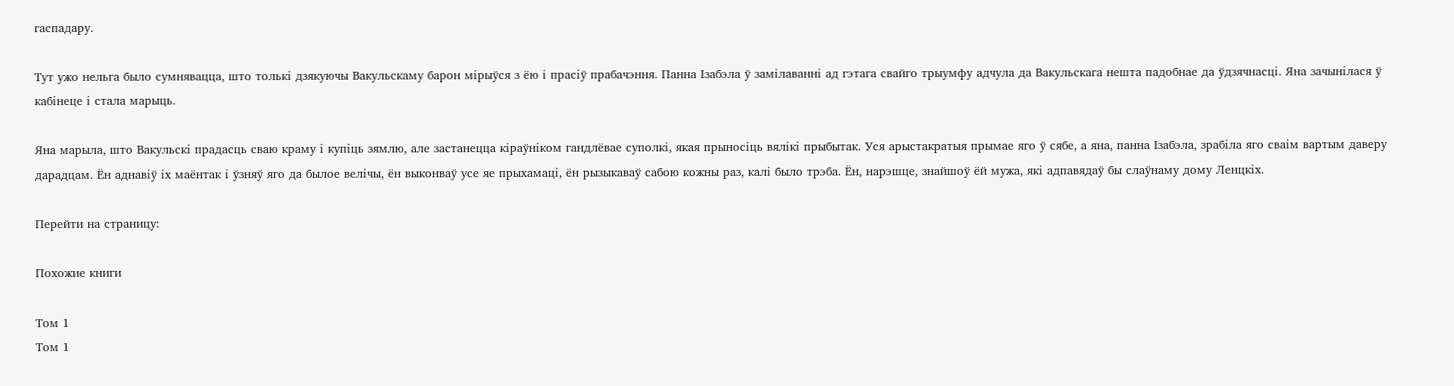гаспадару.

Тут ужо нельга было сумнявацца, што толькі дзякуючы Вакульскаму барон мірыўся з ёю і прасіў прабачэння. Панна Ізабэла ў замілаванні ад гэтага свайго трыумфу адчула да Вакульскага нешта падобнае да ўдзячнасці. Яна зачынілася ў кабінеце і стала марыць.

Яна марыла, што Вакульскі прадасць сваю краму і купіць зямлю, але застанецца кіраўніком гандлёвае суполкі, якая прыносіць вялікі прыбытак. Уся арыстакратыя прымае яго ў сябе, а яна, панна Ізабэла, зрабіла яго сваім вартым даверу дарадцам. Ён аднавіў іх маёнтак і ўзняў яго да былое велічы, ён выконваў усе яе прыхамаці, ён рызыкаваў сабою кожны раз, калі было трэба. Ён, нарэшце, знайшоў ёй мужа, які адпавядаў бы слаўнаму дому Ленцкіх.

Перейти на страницу:

Похожие книги

Том 1
Том 1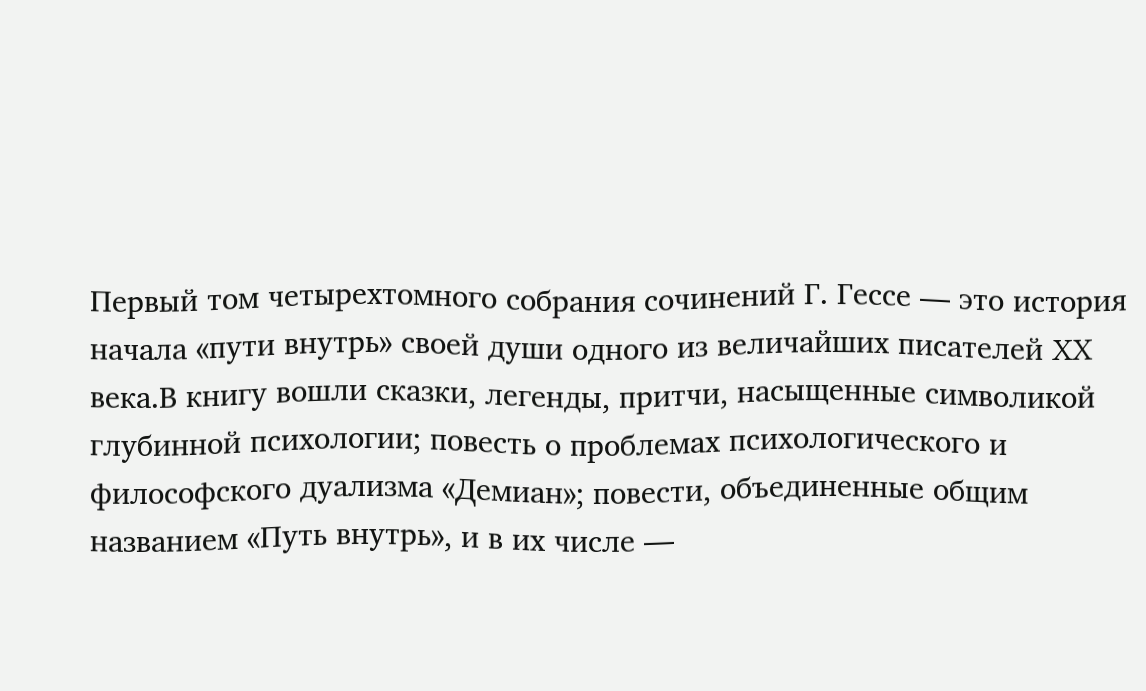Первый том четырехтомного собрания сочинений Г. Гессе — это история начала «пути внутрь» своей души одного из величайших писателей XX века.В книгу вошли сказки, легенды, притчи, насыщенные символикой глубинной психологии; повесть о проблемах психологического и философского дуализма «Демиан»; повести, объединенные общим названием «Путь внутрь», и в их числе —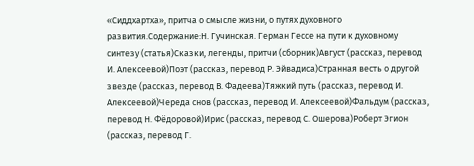«Сиддхартха», притча о смысле жизни, о путях духовного развития.Содержание:Н. Гучинская. Герман Гессе на пути к духовному синтезу (статья)Сказки, легенды, притчи (сборник)Август (рассказ, перевод И. Алексеевой)Поэт (рассказ, перевод Р. Эйвадиса)Странная весть о другой звезде (рассказ, перевод В. Фадеева)Тяжкий путь (рассказ, перевод И. Алексеевой)Череда снов (рассказ, перевод И. Алексеевой)Фальдум (рассказ, перевод Н. Фёдоровой)Ирис (рассказ, перевод С. Ошерова)Роберт Эгион (рассказ, перевод Г.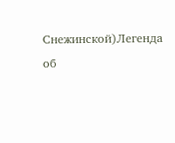Снежинской)Легенда об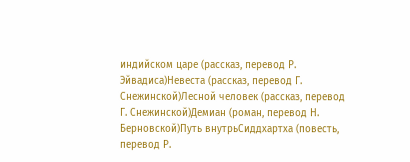индийском царе (рассказ, перевод Р. Эйвадиса)Невеста (рассказ, перевод Г. Снежинской)Лесной человек (рассказ, перевод Г. Снежинской)Демиан (роман, перевод Н. Берновской)Путь внутрьСиддхартха (повесть, перевод Р.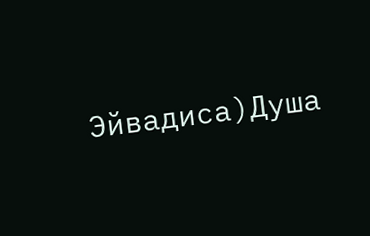Эйвадиса)Душа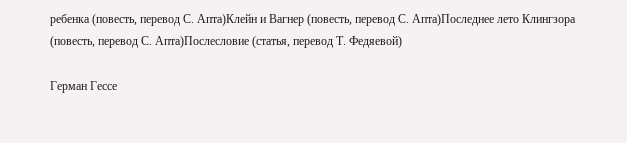ребенка (повесть, перевод С. Апта)Клейн и Вагнер (повесть, перевод С. Апта)Последнее лето Клингзора (повесть, перевод С. Апта)Послесловие (статья, перевод Т. Федяевой)

Герман Гессе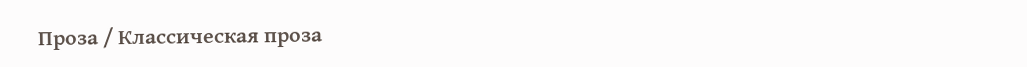Проза / Классическая проза